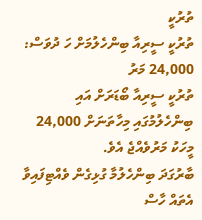ތުރުކީ
ތުރުކީ ސީރިއާ ބިންހެލުމަށް ހަ ދުވަސް: 24,000 މަރު
ތުރުކީ ސީރިއާ ބޯޑަރަށް އައި ބިންހެލުމުގައި މިހާތަނަށް 24,000 މީހަކު މަރުވެއްޖެ އެވެ.
ބާރުގަދަ ބިންހެލުމާ ގުޅިގެން ވެއްޓިފައިވާ އެތައް ހާސް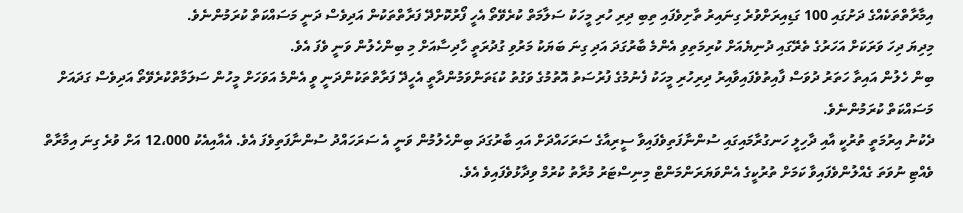އިމާރާތްތަކެއްގެ ދަށުގައި 100 ގަޑިއިރަށްވުރެ ގިނައިރު ތާށިވެފައި ތިބި ދިރި ހުރި މީހަކު ސަލާމަތް ކުރެވޭތޯ އެހީ ފޯރުކޮށްދޭ ފަރާތްތަކުން އަދިވެސް ދަނީ މަސައްކަތް ކުރަމުންނެވެ.
މިދިޔަ ދިހަ ވަރަކަށް އަހަރުގެ ތެރޭގައި ދުނިޔެއަށް ކުރިމަތިވި އެންމެ ބާރުގަދަ އަދި ގިނަ ބަޔަކު މަރުވި ގުދުރަތީ ހާދިސާއަށް މި ބިންހެލުން ވަނީ ވެފަ އެވެ.
ބިން ހެލުން އައިތާ ހަތަރު ދުވަސް ފާއިތުވެފައިވާއިރު ދިރިހުރި މީހަކު ފެނުމުގެ ފުރުސަތު އޮތުމުގެ ވަގުތު ކުޑަތަންވަމުންދާތީ އެހީދޭ ފަރާތްތަކުންދަނީ ވީ އެންމެ އަވަހަށް މީހުން ސަލަމާތްކުރެވޭތޯ އަދިވެސް ގަދައަށް މަސައްކަތް ކުރަމުންނެވެ.
ދެކުނު އިރުމަތީ ތުރުކީ އާއި ދާހިލީ ހަނގުރާމައިގައި ސުންނާފަތިވެފައިވާ ސީރިއާގެ ސަރަހައްދަށް އައި ބާރުގަދަ ބިންހެލުމުން ވަނީ އެ ސަރަހައްދު ސުންނާފަތިވެފަ އެވެ. އެއާއިއެކު 12،000 އަށް ވުރެ ގިނަ އިމާރާތް ވެއްޓި ނުވަތަ ގެއްލުންވެފައިވާ ކަމަށް ތުރުކީގެ އެންވަޔަރަންމަންޓް މިނިސްޓަރު މުރާތު ކުރުމް ވިދާޅުވެފައިވެ އެވެ.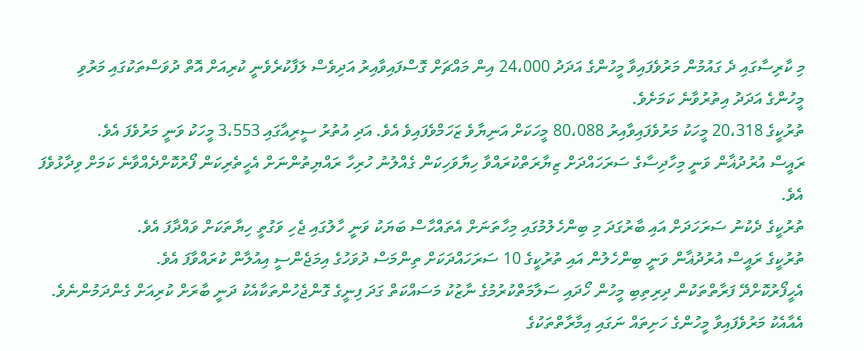މި ކާރިސާގައި ދެ ގައުމުން މަރުވެފައިވާ މީހުންގެ އަދަދު 24،000 އިން މައްޗަށް ގޮސްފައިވާއިރު އަދިވެސް ލަފާކުރެވެނީ ކުރިއަށް އޮތް ދުވަސްތަކުގައި މަރުވި މީހުންގެ އަދަދު އިތުރުވާނެ ކަމަށެވެ.
ތުރުކީގެ 20،318 މީހަކު މަރުވެފައިވާއިރު 80،088 މީހަކަށް އަނިޔާވެ ޒަހަމްވެފައިވެ އެވެ. އަދި އުތުރު ސީރިއާގައި 3،553 މީހަކު ވަނީ މަރުވެފަ އެވެ.
ރައީސް އުރުދުޣާން ވަނީ މިހާދިސާގެ ސަރަހައްދަށް ޒިޔާރަތްކުރައްވާ ހިޔާވަހިކަން ގެއްލުނު ހުރިހާ ރައްޔިތުންނަށް އެހީތެރިކަން ފޯރުކޮށްދެއްވާނެ ކަމަށް ވިދާޅުވެފަ އެވެ.
ތުރުކީގެ ދެކުނު ސަރަހަދަށް އައި ބާރުގަދަ މި ބިންހެލުމުގައި މިހާތަނަށް އެތައްހާސް ބަޔަކު ވަނީ ހާލުގައި ޖެހި ވަގުތީ ހިޔާތަކަށް ވައްދާފަ އެވެ.
ތުރުކީގެ ރައީސް އުރުދުޣާން ވަނީ ބިންހެލުން އައި ތުރުކީގެ 10 ސަރަހައްދަކަށް ތިންމަސް ދުވަހުގެ އިމަޖެންސީ އިއުލާން ކުރައްވާފަ އެވެ.
އެހީފޯރުކޮށްދޭ ފަރާތްތަކުން ދިރިތިބި މީހުން ހޯދައި ސަލާމަތްކުރުމުގެ ނާޒުކު މަސައްކަތް ގަދަ ފިނީގެ ގޮންޖެހުންތަކާއެކު ދަނީ ބާރަށް ކުރިއަށް ގެންދަމުންނެވެ. އެއާއެކު މަރުވެފައިވާ މީހުންގެ ހަށިތައް ނަގައި އިމާރާތްތަކުގެ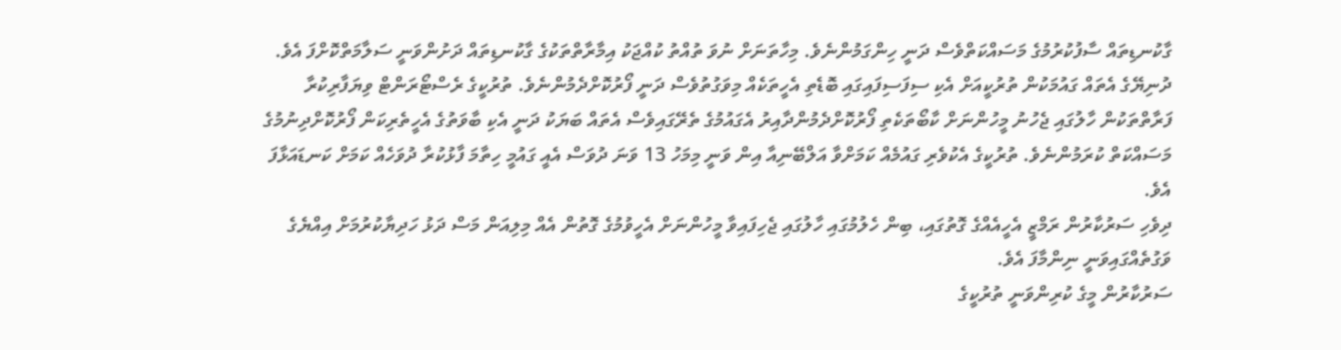ގާކުނޑިތައް ސާފުކުރުމުގެ މަސައްކަތްވެސް ދަނީ ހިންގަމުންނެވެ. މިހާތަނަށް ނުވަ ތުއްތު ކުއްޖަކު އިމާރާތްތަކުގެ ގާކުނޑިތައް ދަށުންވަނީ ސަލާމަތްކޮށްފަ އެވެ.
ދުނިޔޭގެ އެތައް ގައުމަކުން ތުރުކީއަށް އެކި ސިފަސިފައިގައި ބޮޑެތި އެހީތަކެއް މިވަގުތުވެސް ދަނީ ފޯރުކޮށްދެމުންނެވެ. ތުރުކީގެ ރެސްޓޯރަންޓް ވިޔަފާރިކުރާ ފަރާތްތަކުން ހާލުގައި ޖެހުނު މީހުންނަށް ކާބޯތަކެތި ފޯރުކޮށްދެމުންދާއިރު އެގައުމުގެ ތެރޭގައިވެސް އެތައް ބަޔަކު ދަނީ އެކި ބާވަތުގެ އެހީތެރިކަން ފޯރުކޮށްދިނުމުގެ މަސައްކަތް ކުރަމުންނެވެ. ތުރުކީގެ އެކުވެރި ގައުމެއް ކަމަށްވާ އަލްބޭނިއާ އިން ވަނީ މިމަހު 13 ވަނަ ދުވަސް އެއީ ގައުމީ ހިތާމަ ފާޅުކުރާ ދުވަހެއް ކަމަށް ކަނޑައަޅާފަ އެވެ.
ދިވެހި ސަރުކާރުން ރަމްޒީ އެހީއެއްގެ ގޮތުގައި، ބިން ހެލުމުގައި ހާލުގައި ޖެހިފައިވާ މީހުންނަށް އެހީވުމުގެ ގޮތުން އެއް މިލިއަން މަސް ދަޅު ހަދިޔާކުރުމަށް އިއްޔެގެ ވަގުތެއްގައިވަނީ ނިންމާފަ އެވެ.
ސަރުކާރުން މީގެ ކުރިންވަނީ ތުރުކީގެ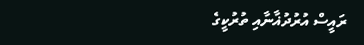ރައީސް އުރުދުޣާނާއި ތުރުކީގެ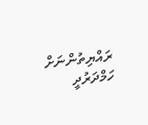ރައްޔިތުންނަށް ހަމްދަރުދީ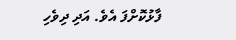ފާޅުކޮށްފަ އެވެ. އަދި ދިވެހި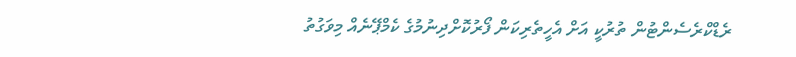ރެޑްކްރެސެންޓުން ތުރުކީ އަށް އެހީތެރިކަން ފޯރުކޮށްދިނުމުގެ ކެމްޕޭނެއް މިވަގުތު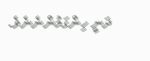ދަނީ ހިންގަމުންނެނެވެ.